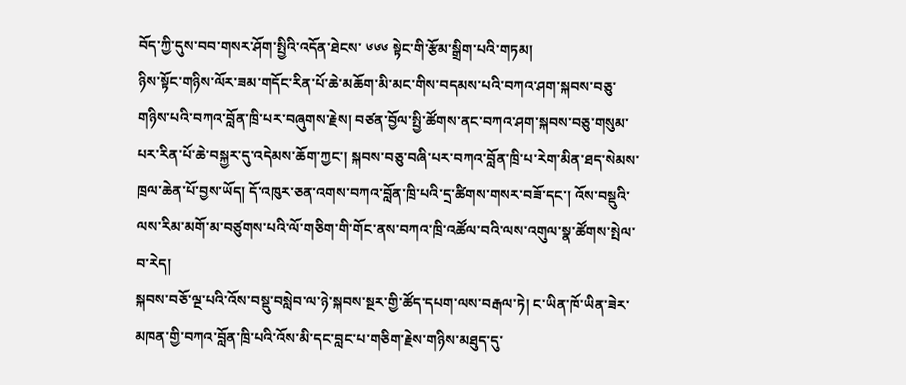བོད་ཀྱི་དུས་བབ་གསར་ཤོག་སྤྱིའི་འདོན་ཐེངས་ ༦༦༦ སྟེང་གི་རྩོམ་སྒྲིག་པའི་གཏམ།
ཉིས་སྟོང་གཉིས་ལོར་ཟམ་གདོང་རིན་པོ་ཆེ་མཆོག་མི་མང་གིས་བདམས་པའི་བཀའ་ཤག་སྐབས་བཅུ་གཉིས་པའི་བཀའ་བློན་ཁྲི་པར་བཞུགས་རྗེས། བཙན་བྱོལ་སྤྱི་ཚོགས་ནང་བཀའ་ཤག་སྐབས་བཅུ་གསུམ་པར་རིན་པོ་ཆེ་བསྐྱར་དུ་འདེམས་ཆོག་ཀྱང་། སྐབས་བཅུ་བཞི་པར་བཀའ་བློན་ཁྲི་པ་རེག་མིན་ཐད་སེམས་ཁྲལ་ཆེན་པོ་བྱས་ཡོད། དོ་འཁུར་ཅན་འགས་བཀའ་བློན་ཁྲི་པའི་དྲ་ཚིགས་གསར་བཟོ་དང་། འོས་བསྡུའི་ལས་རིམ་མགོ་མ་བཙུགས་པའི་ལོ་གཅིག་གི་གོང་ནས་བཀའ་ཁྲི་འཚོལ་བའི་ལས་འགུལ་སྣ་ཚོགས་སྤེལ་བ་རེད།
སྐབས་བཅོ་ལྔ་པའི་འོས་བསྡུ་བསླེབ་ལ་ཉེ་སྐབས་སྔར་གྱི་ཚོད་དཔག་ལས་བརྒལ་ཏེ། ང་ཡིན་ཁོ་ཡིན་ཟེར་མཁན་གྱི་བཀའ་བློན་ཁྲི་པའི་འོས་མི་དང་བླང་པ་གཅིག་རྗེས་གཉིས་མཐུད་དུ་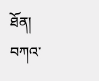ཐོན། བཀའ་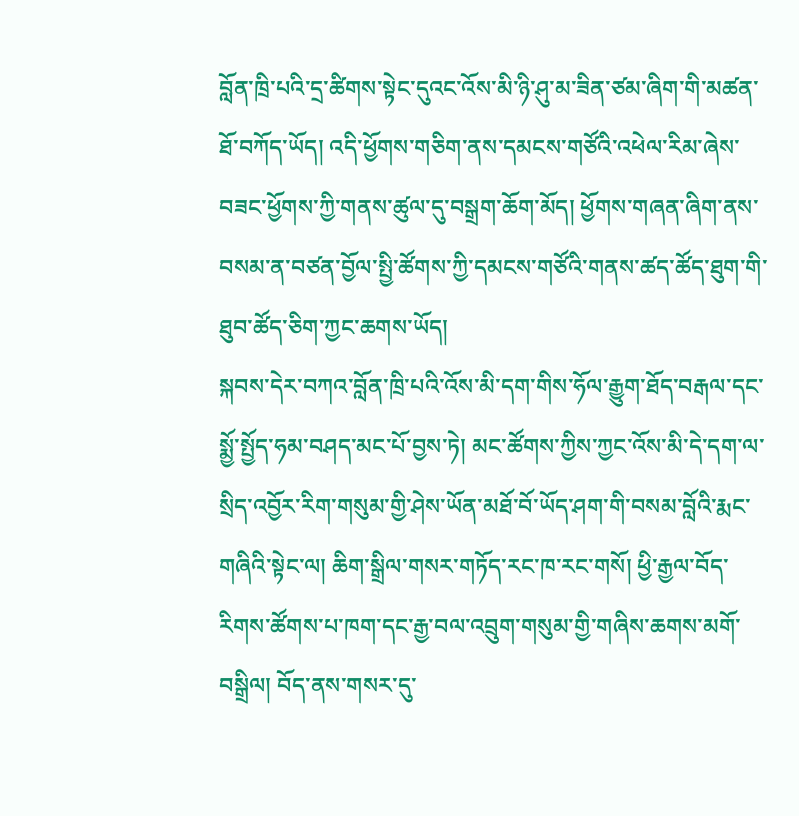བློན་ཁྲི་པའི་དྲ་ཚིགས་སྟེང་དུའང་འོས་མི་ཉི་ཤུ་མ་ཟིན་ཙམ་ཞིག་གི་མཚན་ཐོ་བཀོད་ཡོད། འདི་ཕྱོགས་གཅིག་ནས་དམངས་གཙོའི་འཕེལ་རིམ་ཞེས་བཟང་ཕྱོགས་ཀྱི་གནས་ཚུལ་དུ་བསྒྲག་ཆོག་མོད། ཕྱོགས་གཞན་ཞིག་ནས་བསམ་ན་བཙན་བྱོལ་སྤྱི་ཚོགས་ཀྱི་དམངས་གཙོའི་གནས་ཚད་ཚོད་ཐུག་གི་ཐུབ་ཚོད་ཅིག་ཀྱང་ཆགས་ཡོད།
སྐབས་དེར་བཀའ་བློན་ཁྲི་པའི་འོས་མི་དག་གིས་ཧོལ་རྒྱུག་ཐོད་བརྒལ་དང་སྨྱོ་སྤྱོད་ཧམ་བཤད་མང་པོ་བྱས་ཏེ། མང་ཚོགས་ཀྱིས་ཀྱང་འོས་མི་དེ་དག་ལ་སྲིད་འབྱོར་རིག་གསུམ་གྱི་ཤེས་ཡོན་མཐོ་བོ་ཡོད་ཤག་གི་བསམ་བློའི་རྨང་གཞིའི་སྟེང་ལ། ཆིག་སྒྲིལ་གསར་གཏོད་རང་ཁ་རང་གསོ། ཕྱི་རྒྱལ་བོད་རིགས་ཚོགས་པ་ཁག་དང་རྒྱ་བལ་འབྲུག་གསུམ་གྱི་གཞིས་ཆགས་མགོ་བསྒྲིལ། བོད་ནས་གསར་དུ་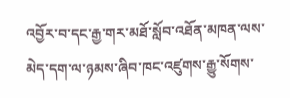འབྱོར་བ་དང་རྒྱ་གར་མཐོ་སློབ་འཐོན་མཁན་ལས་མེད་དག་ལ་ཉམས་ཞིབ་ཁང་འཛུགས་རྒྱུ་སོགས་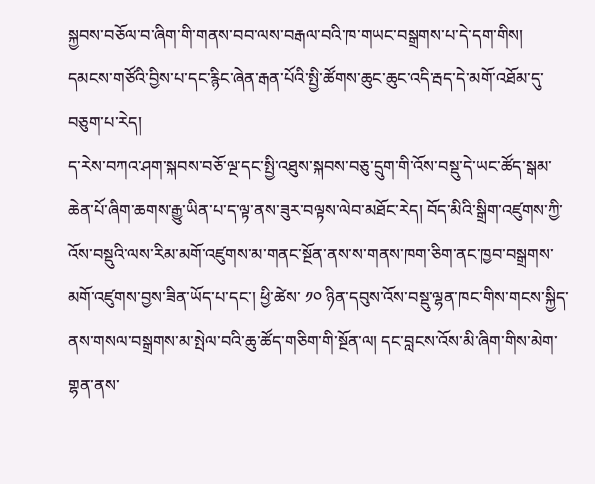སྐྱབས་བཅོལ་བ་ཞིག་གི་གནས་བབ་ལས་བརྒལ་བའི་ཁ་གཡང་བསྒྲགས་པ་དེ་དག་གིས། དམངས་གཙོའི་བྱིས་པ་དང་རྙིང་ཞེན་རྒན་པོའི་སྤྱི་ཚོགས་ཆུང་ཆུང་འདི་རྦད་དེ་མགོ་འཐོམ་དུ་བཅུག་པ་རེད།
ད་རེས་བཀའ་ཤག་སྐབས་བཅོ་ལྔ་དང་སྤྱི་འཐུས་སྐབས་བཅུ་དྲུག་གི་འོས་བསྡུ་དེ་ཡང་ཚོད་སྒམ་ཆེན་པོ་ཞིག་ཆགས་རྒྱུ་ཡིན་པ་ད་ལྟ་ནས་ཟུར་བལྟས་ལེབ་མཐོང་རེད། བོད་མིའི་སྒྲིག་འཛུགས་ཀྱི་འོས་བསྡུའི་ལས་རིམ་མགོ་འཛུགས་མ་གནང་སྔོན་ནས་ས་གནས་ཁག་ཅིག་ནང་ཁྱབ་བསྒྲགས་མགོ་འཛུགས་བྱས་ཟིན་ཡོད་པ་དང་། ཕྱི་ཚེས་ ༡༠ ཉིན་དབུས་འོས་བསྡུ་ལྷན་ཁང་གིས་གངས་སྐྱིད་ནས་གསལ་བསྒྲགས་མ་སྤེལ་བའི་ཆུ་ཚོད་གཅིག་གི་སྔོན་ལ། དང་བླངས་འོས་མི་ཞིག་གིས་མེག་གྷན་ནས་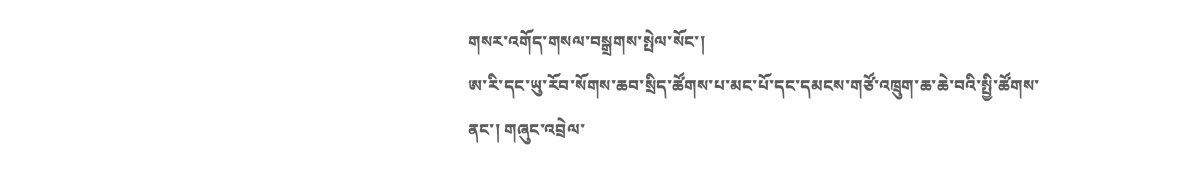གསར་འགོད་གསལ་བསྒྲགས་སྤེལ་སོང་།
ཨ་རི་དང་ཡུ་རོབ་སོགས་ཆབ་སྲིད་ཚོགས་པ་མང་པོ་དང་དམངས་གཙོ་འཁྲུག་ཆ་ཆེ་བའི་སྤྱི་ཚོགས་ནང་། གཞུང་འབྲེལ་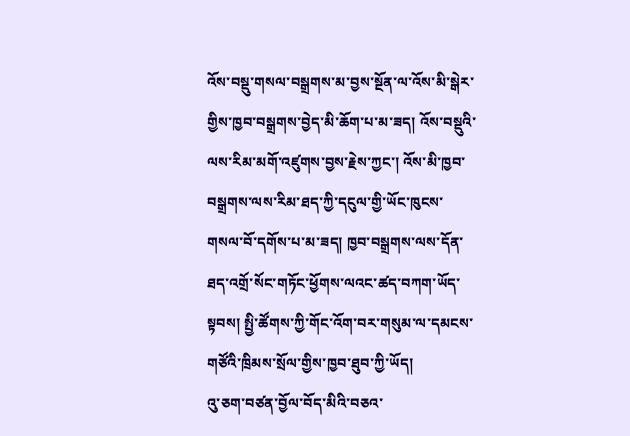འོས་བསྡུ་གསལ་བསྒྲགས་མ་བྱས་སྔོན་ལ་འོས་མི་སྒེར་གྱིས་ཁྱབ་བསྒྲགས་བྱེད་མི་ཆོག་པ་མ་ཟད། འོས་བསྡུའི་ལས་རིམ་མགོ་འཛུགས་བྱས་རྗེས་ཀྱང་། འོས་མི་ཁྱབ་བསྒྲགས་ལས་རིམ་ཐད་ཀྱི་དངུལ་གྱི་ཡོང་ཁུངས་གསལ་བོ་དགོས་པ་མ་ཟད། ཁྱབ་བསྒྲགས་ལས་དོན་ཐད་འགྲོ་སོང་གཏོང་ཕྱོགས་ལའང་ཚད་བཀག་ཡོད་སྟབས། སྤྱི་ཚོགས་ཀྱི་གོང་འོག་བར་གསུམ་ལ་དམངས་གཙོའི་ཁྲིམས་སྲོལ་གྱིས་ཁྱབ་ཐུབ་ཀྱི་ཡོད།
འུ་ཅག་བཙན་བྱོལ་བོད་མིའི་བཅའ་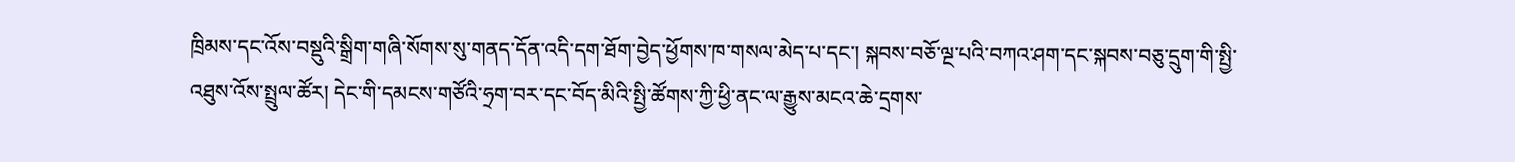ཁྲིམས་དང་འོས་བསྡུའི་སྒྲིག་གཞི་སོགས་སུ་གནད་དོན་འདི་དག་ཐོག་བྱེད་ཕྱོགས་ཁ་གསལ་མེད་པ་དང་། སྐབས་བཅོ་ལྔ་པའི་བཀའ་ཤག་དང་སྐབས་བཅུ་དྲུག་གི་སྤྱི་འཐུས་འོས་སྤྲུལ་ཚོར། དེང་གི་དམངས་གཙོའི་ཧྲག་བར་དང་བོད་མིའི་སྤྱི་ཚོགས་ཀྱི་ཕྱི་ནང་ལ་རྒྱུས་མངའ་ཆེ་དྲགས་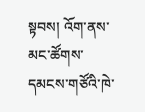སྟབས། འོག་ནས་མང་ཚོགས་དམངས་གཙོའི་ཁེ་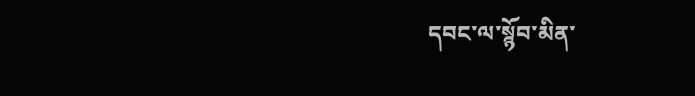དབང་ལ་སྙོབ་མིན་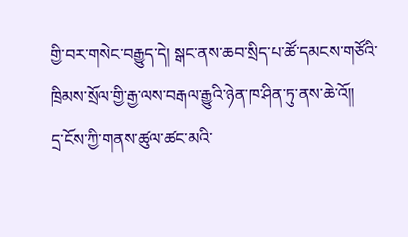གྱི་བར་གསེང་བརྒྱུད་དེ། སྒང་ནས་ཆབ་སྲིད་པ་ཚོ་དམངས་གཙོའི་ཁྲིམས་སྲོལ་གྱི་རྒྱ་ལས་བརྒལ་རྒྱུའི་ཉེན་ཁ་ཤིན་ཏུ་ནས་ཆེ་འོ།།
དྲ་ངོས་ཀྱི་གནས་ཚུལ་ཚང་མའི་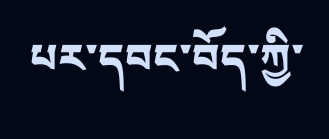པར་དབང་བོད་ཀྱི་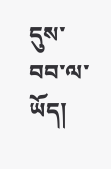དུས་བབ་ལ་ཡོད།